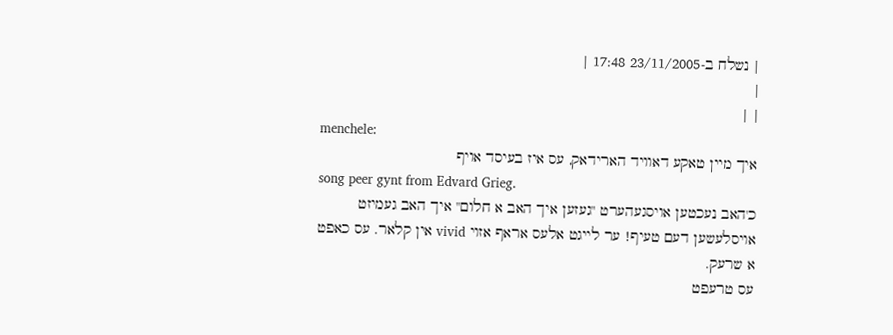| נשלח ב-23/11/2005 17:48 |
|
| |
menchele:
איך מיין טאקע דאוויד הארידאק, עס איז בעיסד אויף
song peer gynt from Edvard Grieg.
כ'האב נעכטען אויסגעהערט "געזען איך האב א חלום" איך האב געמיזט אויסלעשען דעם טעיף! ער לייגט אלעס אראף אזוי vivid אין קלאר. עס כאפט א שרעק.
עס טרעפט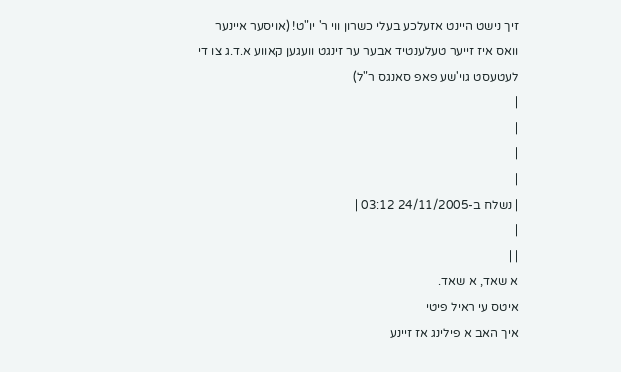זיך נישט היינט אזעלכע בעלי כשרון ווי ר' יו"ט! (אויסער איינער וואס איז זייער טעלענטיד אבער ער זינגט וועגען קאווע א.ד.ג צו די לעטעסט גוי'שע פאפ סאנגס ר"ל)
|
|
|
|
| נשלח ב-24/11/2005 03:12 |
|
| |
א שאד, א שאד.
איטס עי ראיל פיטי
איך האב א פילינג אז זיינע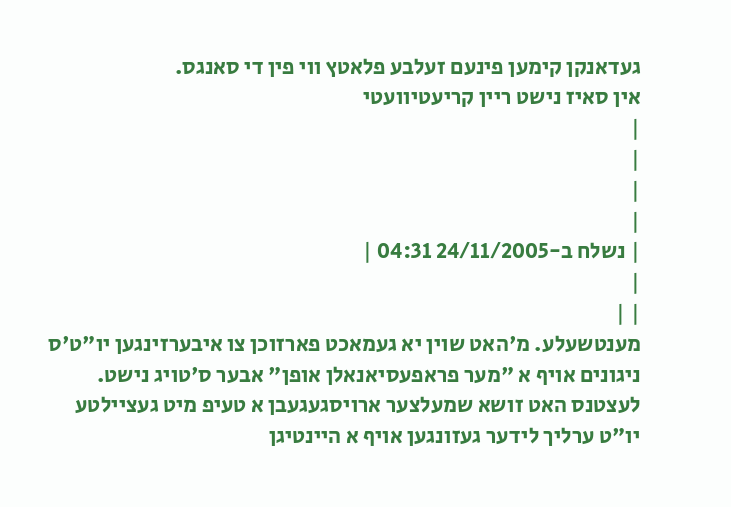געדאנקן קימען פינעם זעלבע פלאטץ ווי פין די סאנגס.
אין סאיז נישט ריין קריעטיוועטי
|
|
|
|
| נשלח ב-24/11/2005 04:31 |
|
| |
מענטשעלע. מ'האט שוין יא געמאכט פארזוכן צו איבערזינגען יו"ט'ס ניגונים אויף א "מער פראפעסיאנאלן אופן" אבער ס'טויג נישט. לעצטנס האט זושא שמעלצער ארויסגעגעבן א טעיפ מיט געציילטע יו"ט ערליך לידער געזונגען אויף א היינטיגן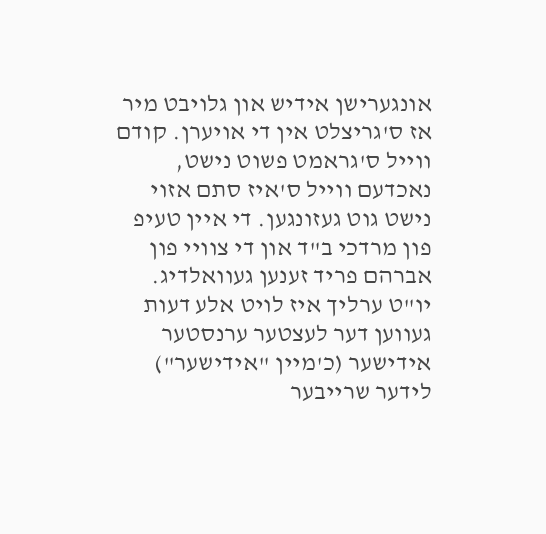אונגערישן אידיש און גלויבט מיר אז ס'גריצלט אין די אויערן. קודם ווייל ס'גראמט פשוט נישט, נאכדעם ווייל ס'איז סתם אזוי נישט גוט געזונגען. די איין טעיפ פון מרדכי ב"ד און די צוויי פון אברהם פריד זענען געוואלדיג.
יו"ט ערליך איז לויט אלע דעות געווען דער לעצטער ערנסטער אידישער (כ'מיין "אידישער") לידער שרייבער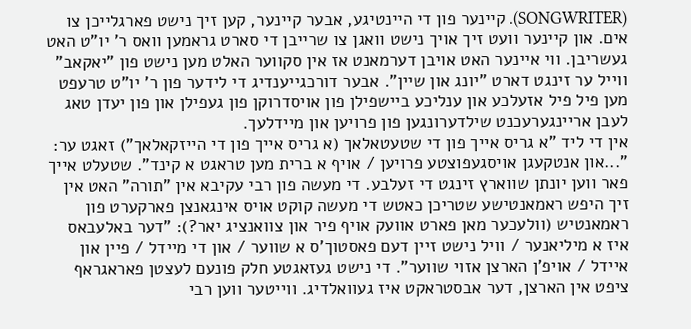(SONGWRITER). קיינער פון די היינטיגע, אבער קיינער, קען זיך נישט פארגלייכן צו אים. און קיינער וועט זיך אויך נישט וואגן צו שרייבן די סארט גראמען וואס ר' יו"ט האט געשריבן. ווי איינער האט אויבן דערמאנט אז אין סקווער האלט מען נישט פון "יאקאב" ווייל ער זינגט דארט "יונג און שיין". אבער דורכגייענדיג די לידער פון ר' יו"ט טרעפט מען פיל פיל אזעלכע און ענליכע ביישפילן פון אויסדרוקן פון געפילן און פון יעדן טאג לעבן אריינגערעכנט שילדערונגען פון פרויען און מיידלעך.
אין די ליד "א גריס אייך פון די שטעטאלאך (א גריס אייך פון די הייזקאלאך") זאגט ער: "...און אנטקעגן אויסגעפוצטע פרויען / אויף א ברית מען טראגט א קינד". שטעלט אייך פאר ווען יונתן שווארץ זינגט די זעלבע. די מעשה פון רבי עקיבא אין "תורה" האט אין זיך היפש ראמאנטישע שטריכן כאטש די מעשה קוקט אויס אינגאנצן פארקערט פון ראמאנטיש (וולעכער מאן פארט אוועק אויף פיר און צוואנציג יאר?): "דער באלעבאס איז א מיליאנער / וויל נישט זיין דעם פאסטוך'ס א שווער / און די מיידל / פיין און איידל / אויפ'ן הארצן אזוי שווער". די נישט געזאגטע חלק פונעם לעצטן פאראגראף ציפט אין הארצן, דער אבסטראקט איז געוואלדיג. ווייטער ווען רבי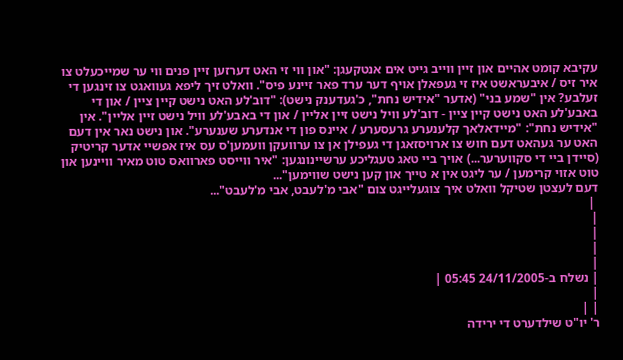עקיבא קומט אהיים און זיין ווייב גייט אים אנטקעגן: "און ווי זי האט דערזען זיין פנים ווי ער שמייכעלט צו איר זיס / איבעראשט איז זי געפאלן אויף דער ערד פאר זיינע פיס". וואלט זיך ליפא געוואגט צו זינגען די זעלבע? אין "שמע בני" (אדער "אידיש נחת", כ'געדענק נישט): "דוב'לע האט נישט קיין ציין / און די באבע'לע האט נישט קיין ציין - דוב'לע וויל נישט זיין אליין / און די באבע'לע וויל נישט זיין אליין". אין "אידיש נחת": "מיידאלאך קלענערע גרעסערע / איינס פון די אנדערע שענערע". און נישט נאר אין דעם האט ער געהאט דעם חוש צו ארויסזאגן די געפילן אן צו ערוועקן וועמען'ס עס איז אפשיי אדער קריטיק (סיידן ביי די סקווערער...) אויך ביי טאג טעגליכע ערשיינונגען: "איר ווייסט פארוואס טוט מאיר וויינען און טוט אזוי קרימען / ער ליגט אין א טייך און קען נישט שווימען"...
דעם לעצטן שטיקל וואלט איך צוגעלייגט צום "אבי מ'לעבט, אבי מ'לעבט"...
 |
|
|
|
|
| נשלח ב-24/11/2005 05:45 |
|
| |
ר' יו"ט שילדערט די ירידה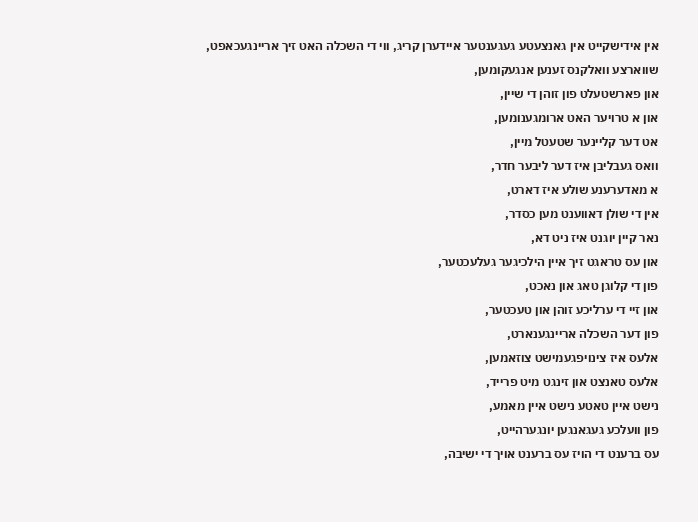אין אידישקייט אין גאנצעטע געגענטער איידערן קריג, ווי די השכלה האט זיך אריינגעכאפט,
שווארצע וואלקנס זענען אנגעקומען,
און פארשטעלט פון זוהן די שיין,
און א טרויער האט ארומגענומען,
אט דער קליינער שטעטל מיין,
וואס געבליבן איז דער ליבער חדר,
א מאדערענע שולע איז דארט,
אין די שולן דאווענט מען כסדר,
נאר קיין יוגנט איז ניט דא,
און עס טראגט זיך איין הילכיגער געלעכטער,
פון די קלוגן טאג און נאכט,
און זיי די ערליכע זוהן און טעכטער,
פון דער השכלה אריינגענארט,
אלעס איז צינויפגעמישט צוזאמען,
אלעס טאנצט און זינגט מיט פרייד,
נישט איין טאטע נישט איין מאמע,
פון וועלכע געגאנגען יונגערהייט,
עס ברענט די הויז עס ברענט אויך די ישיבה,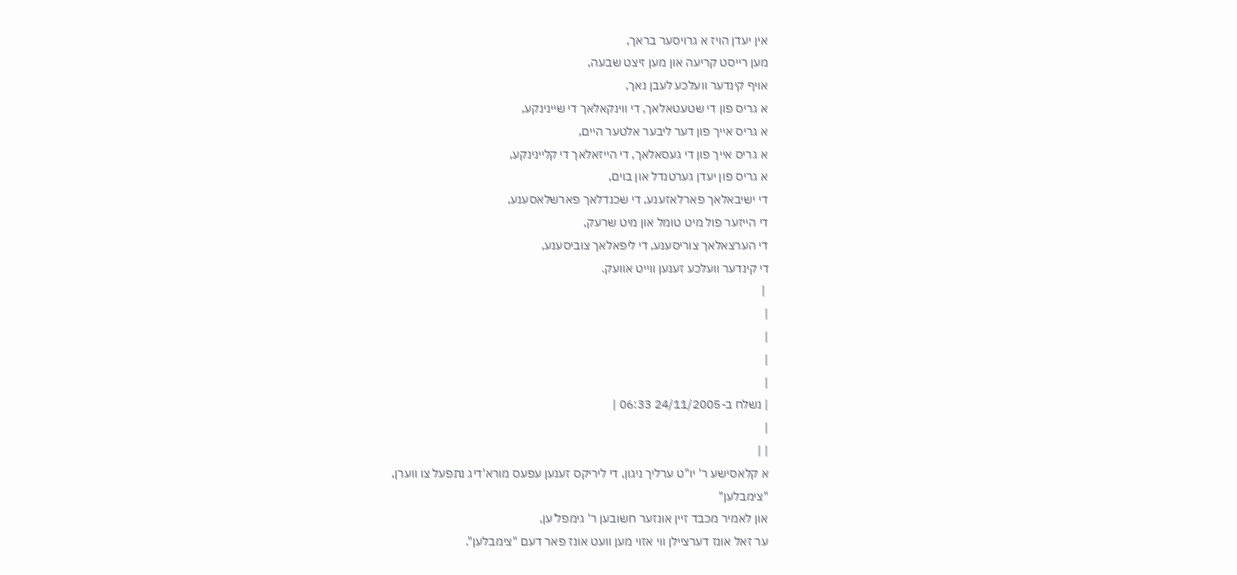אין יעדן הויז א גרויסער בראך,
מען רייסט קריעה און מען זיצט שבעה,
אויף קינדער וועלכע לעבן נאך,
א גריס פון די שטעטאלאך, די ווינקאלאך די שיינינקע,
א גריס אייך פון דער ליבער אלטער היים,
א גריס אייך פון די געסאלאך, די הייזאלאך די קליינינקע,
א גריס פון יעדן גערטנדל און בוים,
די ישיבאלאך פארלאזענע, די שכנדלאך פארשלאסענע,
די הייזער פול מיט טומל און מיט שרעק,
די הערצאלאך צוריסענע, די ליפאלאך צוביסענע,
די קינדער וועלכע זענען ווייט אוועק.
 |
|
|
|
|
| נשלח ב-24/11/2005 06:33 |
|
| |
א קלאסישע ר' יו"ט ערליך ניגון, די ליריקס זענען עפעס מורא'דיג נתפעל צו ווערן,
"צימבלען"
און לאמיר מכבד זיין אונזער חשובען ר' גימפל'ען,
ער זאל אונז דערציילן ווי אזוי מען וועט אונז פאר דעם "צימבלען".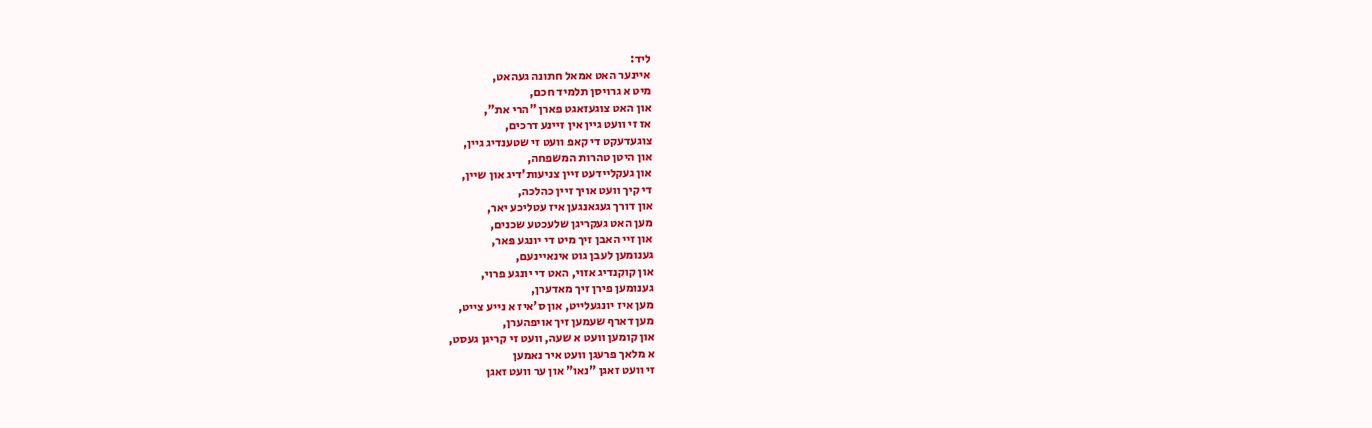ליד:
איינער האט אמאל חתונה געהאט,
מיט א גרויסן תלמיד חכם,
און האט צוגעזאגט פארן "הרי את",
אז זי וועט גיין אין זיינע דרכים,
צוגעדעקט די קאפ וועט זי שטענדיג גיין,
און היטן טהרות המשפחה,
און געקליידעט זיין צניעות'דיג און שיין,
די קיך וועט אויך זיין כהלכה,
און דורך געגאנגען איז עטליכע יאר,
מען האט געקריגן שלעכטע שכנים,
און זיי האבן זיך מיט די יונגע פּאר,
גענומען לעבן גוט אינאיינעם,
און קוקנדיג אזוי, האט די יונגע פרוי,
גענומען פירן זיך מאדערן,
מען איז יונגעלייט, און ס'איז א נייע צייט,
מען דארף שעמען זיך אויפהערן,
און קומען וועט א שעה, וועט זי קריגן געסט,
א מלאך פרעגן וועט איר נאמען
זי וועט זאגן "נאו" און ער וועט זאגן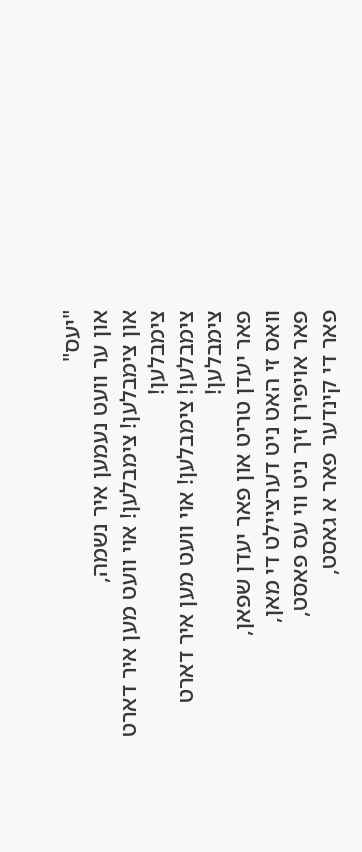"יעס"
און ער וועט נעמען איר נשמה,
און צימבלען! צימבלען! אוי וועט מען איר דארט צימבלען!
צימבלען! צימבלען! אוי וועט מען איר דארט צימבלען!
פאר יעדן טריט און פאר יעדן שפאן,
וואס זי האט ניט דערציילט די מאן,
פאר אויפירן זיך ניט ווי עס פאסט,
פאר די קינדער פאר א גאסט,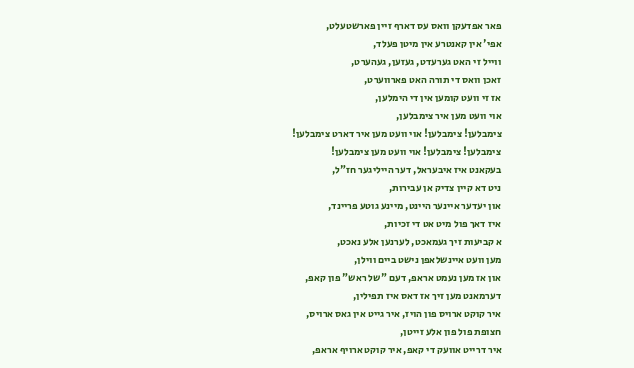פאר אפדעקן וואס עס דארף זיין פארשטעלט,
אפי' אין קאנטרע אין מיטן פעלד,
ווייל זי האט גערעדט, געזען, געהערט,
זאכן וואס די תורה האט פארווערט,
אז זי וועט קומען אין די הימלען,
אוי וועט מען איר צימבלען,
צימבלען! צימבלען! אוי וועט מען איר דארט צימבלען!
צימבלען! צימבלען! אוי וועט מען צימבלען!
בעקאנט איז איבעראל, דער הייליגער חז"ל,
ניט דא קיין צדיק אן עבירות,
און יעדער איינער היינט, מיינע גוטע פריינד,
איז דאך פול מיט אט די זכיות,
א קביעות זיך געמאכט, לערנען אלע נאכט,
מען וועט איינשלאפן נישט ביים ווילן,
און אז מען נעמט אראפ, דעם "של ראש" פון קאפ,
דערמאנט מען זיך אז דאס איז תפילין,
איר קוקט ארויס פון הויז, איר גייט אין גאס ארויס,
חצופת פול פון אלע זייטן,
איר דרייט אוועק די קאפ, איר קוקט ארויף אראפ,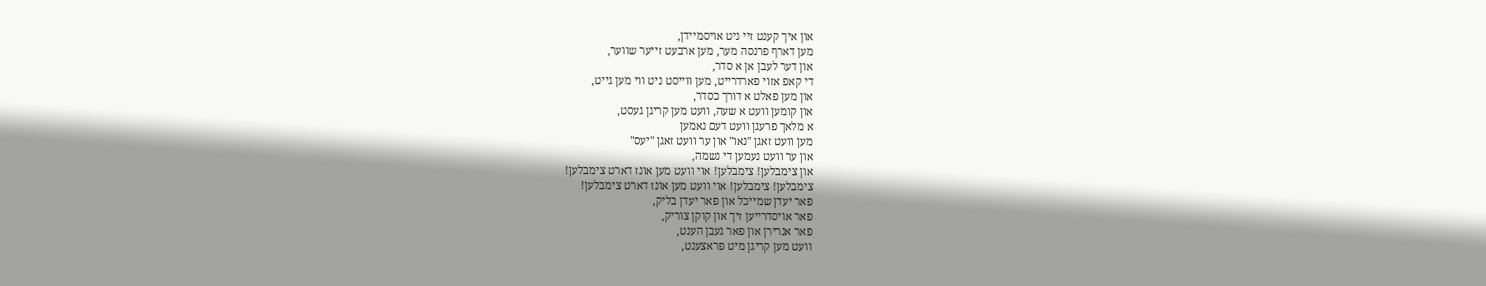און איך קענט זיי ניט אויסמיידן,
מען דארף פרנסה מער, מען ארבעט זייער שווער,
און דער לעבן אן א סדר,
די קאפ אזוי פארדרייט, מען ווייסט ניט ווי מען גייט,
און מען פאלט א דורך כסדר,
און קומען וועט א שעה, וועט מען קריגן געסט,
א מלאך פרעגן וועט דעם נאמען
מען וועט זאגן "נאו" און ער וועט זאגן "יעס"
און ער וועט נעמען די נשמה,
און צימבלען! צימבלען! אוי וועט מען אונז דארט צימבלען!
צימבלען! צימבלען! אוי וועט מען אונז דארט צימבלען!
פאר יעדן שמייכל און פאר יעדן בליק,
פאר אויסדרייען זיך און קוקן צוריק,
פאר אנרירן און פאר געבן הענט,
וועט מען קריגן מיט פראצענט,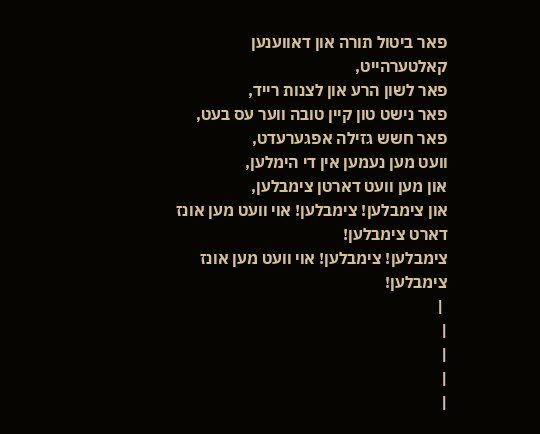פאר ביטול תורה און דאווענען קאלטערהייט,
פאר לשון הרע און לצנות רייד,
פאר נישט טון קיין טובה ווער עס בעט,
פאר חשש גזילה אפגערעדט,
וועט מען נעמען אין די הימלען,
און מען וועט דארטן צימבלען,
און צימבלען! צימבלען! אוי וועט מען אונז דארט צימבלען!
צימבלען! צימבלען! אוי וועט מען אונז צימבלען!
 |
|
|
|
|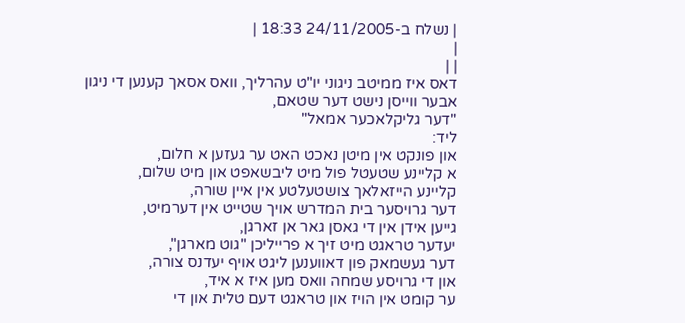| נשלח ב-24/11/2005 18:33 |
|
| |
דאס איז ממיטב ניגוני יו"ט עהרליך, וואס אסאך קענען די ניגון אבער ווייסן נישט דער שטאם,
"דער גליקלאכער אמאל"
ליד:
און פונקט אין מיטן נאכט האט ער געזען א חלום,
א קליינע שטעטל פול מיט ליבשאפט און מיט שלום,
קליינע הייזאלאך צושטעלטע אין איין שורה,
דער גרויסער בית המדרש אויך שטייט אין דערמיט,
גייען אידן אין די גאסן גאר אן זארגן,
יעדער טראגט מיט זיך א פרייליכן "גוט מארגן",
דער געשמאק פון דאווענען ליגט אויף יעדנס צורה,
און די גרויסע שמחה וואס מען איז א איד,
ער קומט אין הויז און טראגט דעם טלית און די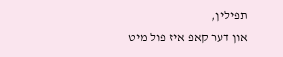תפילין,
און דער קאפ איז פול מיט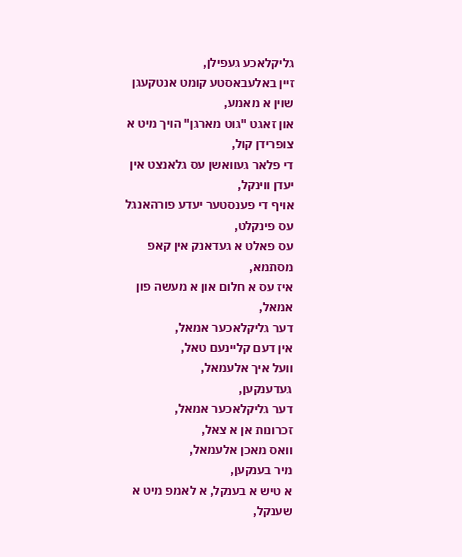גליקלאכע געפילן,
זיין באלעבאסטע קומט אנטקעגן שוין א מאמע,
און זאגט "גוט מארגן" הויך מיט א צופרידן קול,
די פלאר געוואשן עס גלאנצט אין יעדן ווינקל,
אויף די פענסטער יעדע פורהאנגל עס פינקלט,
עס פאלט א געדאנק אין קאפ מסתמא,
איז עס א חלום און א מעשה פון אמאל,
דער גליקלאכער אמאל,
אין דעם קליינעם טאל,
וועל איך אלעמאל,
געדענקען,
דער גליקלאכער אמאל,
זכרונות אן א צאל,
וואס מאכן אלעמאל,
מיר בענקען,
א טיש א בענקל, א לאמפ מיט א שענקל,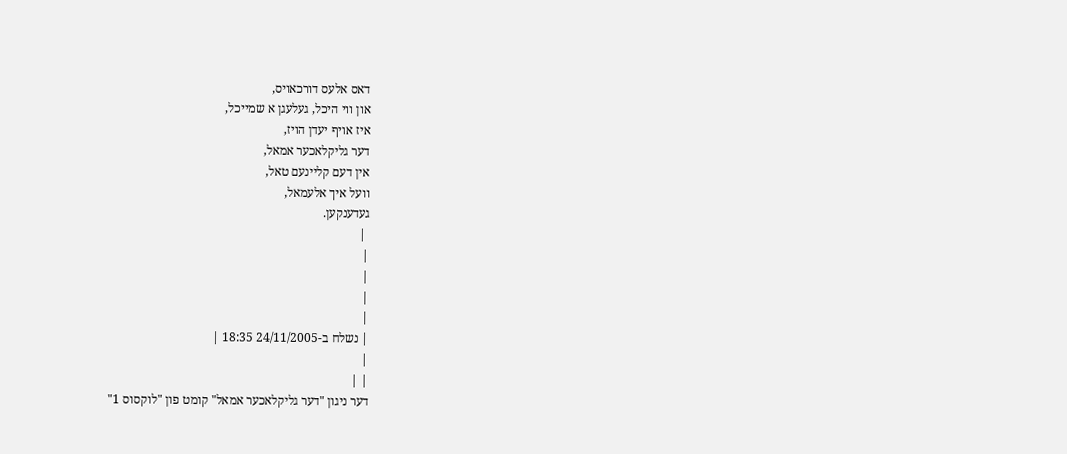דאס אלעס דורכאויס,
און ווי היכל, געלעגן א שמייכל,
איז אויף יעדן הויז,
דער גליקלאכער אמאל,
אין דעם קליינעם טאל,
וועל איך אלעמאל,
געדענקען.
 |
|
|
|
|
| נשלח ב-24/11/2005 18:35 |
|
| |
דער ניגון "דער גליקלאכער אמאל" קומט פון "לוקסוס 1"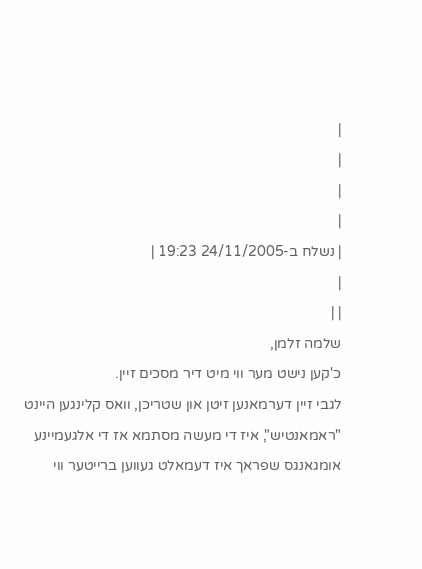|
|
|
|
| נשלח ב-24/11/2005 19:23 |
|
| |
שלמה זלמן,
כ'קען נישט מער ווי מיט דיר מסכים זיין.
לגבי זיין דערמאנען זיטן און שטריכן, וואס קלינגען היינט "ראמאנטיש", איז די מעשה מסתמא אז די אלגעמיינע אומגאנגס שפראך איז דעמאלט געווען ברייטער ווי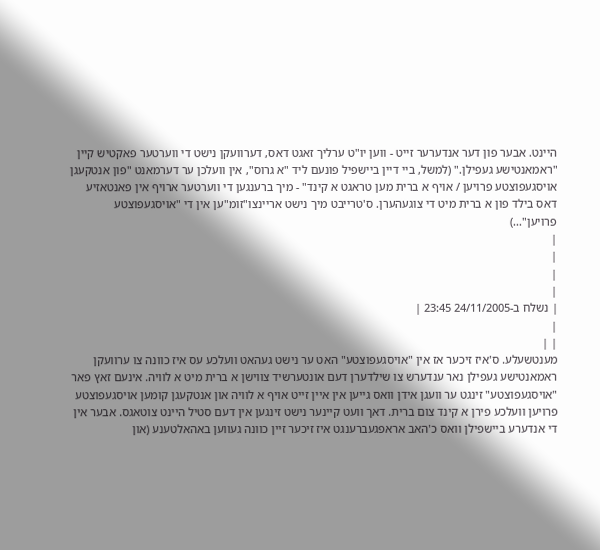היינט. אבער פון דער אנדערער זייט - ווען יו"ט ערליך זאגט דאס, דערוועקן נישט די ווערטער פאקטיש קיין "ראמאנטישע געפילן." (למשל, ביי דיין ביישפיל פונעם ליד "א גרוס", אין וועלכן ער דערמאנט "פון אנטקעגן אויסגעפוצטע פרויען / אויף א ברית מען טראגט א קינד" - מיך ברענגען די ווערטער ארויף אין פאנטאזיע דאס בילד פון א ברית מיט די צוגעהערן. ס'טרייבט מיך נישט אריינצו"זומ"ען אין די "אויסגעפוצטע פרויען"...)
|
|
|
|
| נשלח ב-24/11/2005 23:45 |
|
| |
מענטשעלע. ס'איז זיכער אז אין "אויסגעפוצטע" האט ער נישט געהאט וועלכע עס איז כוונה צו ערוועקן ראמאנטישע געפילן נאר ענדערש צו שילדערן דעם אונטערשיד צווישן א ברית מיט א לוויה. אינעם זאץ פאר "אויסגעפוצטע" זינגט ער וועגן אידן וואס גייען אין איין זייט אויף א לוויה און אנטקעגן קומען אויסגעפוצטע פרויען וועלכע פירן א קינד צום ברית. דאך וועט קיינער נישט זינגען אין דעם סטיל היינט צוטאגס. אבער אין די אנדערע ביישפילן וואס כ'האב אראפגעברענגט איז זיכער זיין כוונה געווען באהאלטענע (און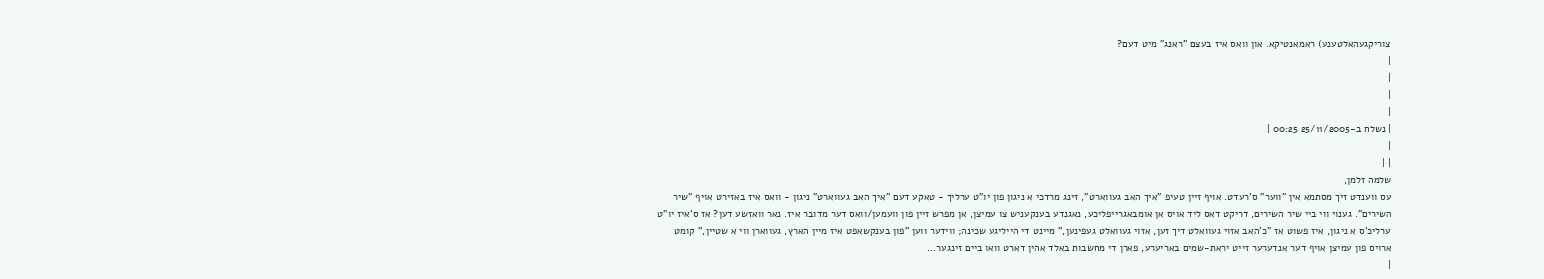צוריקגעהאלטענע) ראמאנטיקא. און וואס איז בעצם "ראנג" מיט דעם?
|
|
|
|
| נשלח ב-25/11/2005 00:25 |
|
| |
שלמה זלמן,
עס ווענדט זיך מסתמא אין "ווער" ס'רעדט. אויף זיין טעיפ "איך האב געווארט", זינג מרדכי א ניגון פון יו"ט ערליך - טאקע דעם "איך האב געווארט" ניגון - וואס איז באזירט אויף "שיר השירים". גענוי ווי ביי שיר השירים, דריקט דאס ליד אויס אן אומבאגרייפליכע, נאגנדע בענקעניש צו עמיצן, אן מפרש זיין פון וועמען/וואס דער מדובר איז. נאר וואזשע דען? אז ס'איז יו"ט ערליכ'ס א ניגון, איז פשוט אז "כ'האב אזוי געוואלט דיך זען, אזוי געוואלט געפינען," מיינט די הייליגע שכינה; ווידער ווען "פון בענקשאפט איז מיין הארץ, געווארן ווי א שטיין," קומט ארויס פון עמיצן אויף דער אנדערער זייט יראת-שמים באריערע, פארן די מחשבות באלד אהין דארט וואו ביים זינגער...
|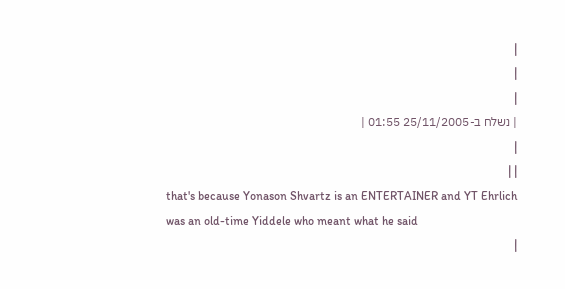|
|
|
| נשלח ב-25/11/2005 01:55 |
|
| |
that's because Yonason Shvartz is an ENTERTAINER and YT Ehrlich was an old-time Yiddele who meant what he said
|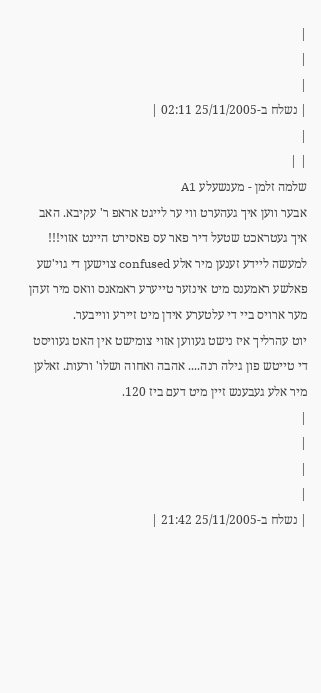|
|
|
| נשלח ב-25/11/2005 02:11 |
|
| |
שלמה זלמן - מענשעלע A1
אבער ווען איך געהערט ווי ער לייגט אראפ ר' עקיבא. האב איך געטראכט שטעל דיר פאר עס פאסירט היינט אזוי!!!
למעשה ליידע זענען מיר אלע confused צוישען די גוי'שע פאלשע ראמענס מיט אינזער טייערע ראמאנס וואס מיר זעהן מער ארויס ביי די עלטערע אידן מיט זיירע ווייבער.
יוט עהרליך איז נישט געווען אזוי צומישט אין האט געוויסט די טייטש פון גילה רנה.... אהבה ואחוה ושלו' ורעות. זאלען מיר אלע געבענש זיין מיט דעם ביז 120.
|
|
|
|
| נשלח ב-25/11/2005 21:42 |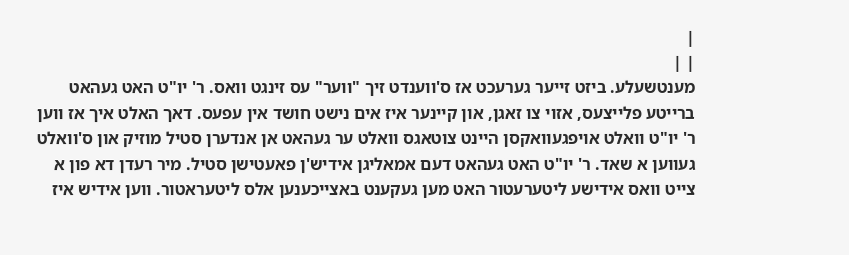|
| |
מענטשעלע. ביזט זייער גערעכט אז ס'ווענדט זיך "ווער" עס זינגט וואס. ר' יו"ט האט געהאט ברייטע פלייצעס, אזוי צו זאגן, און קיינער איז אים נישט חושד אין עפעס. דאך האלט איך אז ווען ר' יו"ט וואלט אויפגעוואקסן היינט צוטאגס וואלט ער געהאט אן אנדערן סטיל מוזיק און ס'וואלט געווען א שאד. ר' יו"ט האט געהאט דעם אמאליגן אידיש'ן פאעטישן סטיל. מיר רעדן דא פון א צייט וואס אידישע ליטערעטור האט מען געקענט באצייכענען אלס ליטעראטור. ווען אידיש איז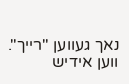נאך געווען "רייך". ווען אידיש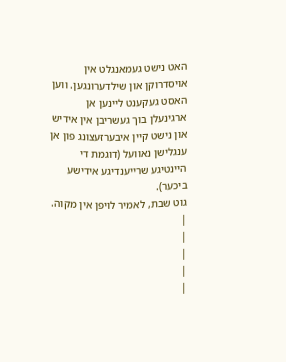האט נישט געמאנגלט אין אויסדרוקן און שילדערונגען. ווען האסט געקענט ליינען אן ארגינעלן בוך געשריבן אין אידיש און נישט קיין איבערזעצונג פון אן ענגלישן נאוועל (דוגמת די היינטיגע שרייענדיגע אידישע ביכער).
גוט שבת, לאמיר לויפן אין מקוה.
|
|
|
|
|